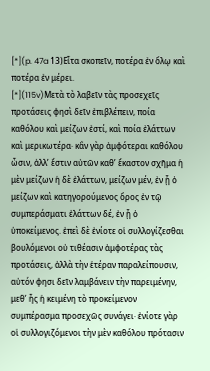[*](p. 47a 13)Εἶτα σκοπεῖν, ποτέρα ἐν ὅλῳ καὶ ποτέρα ἐν μέρει.
[*](115v)Μετὰ τὸ λαβεῖν τὰς προσεχεῖς προτάσεις φησὶ δεῖν ἐπιβλέπειν, ποία καθόλου καὶ μείζων ἐστί, καὶ ποία ἐλάττων καὶ μερικωτέρα· κἂν γὰρ ἀμφότεραι καθόλου ὦσιν, ἀλλ’ ἔστιν αὐτῶν καθ’ ἕκαστον σχῆμα ἡ μὲν μείζων ἡ δὲ ἐλάττων, μείζων μέν, ἐν ᾗ ὁ μείζων καὶ κατηγορούμενος ὅρος ἐν τῷ συμπεράσματι ἐλάττων δέ, ἐν ᾗ ὁ ὑποκείμενος. ἐπεὶ δὲ ἐνίοτε οἱ συλλογίζεσθαι βουλόμενοι οὐ τιθέασιν ἀμφοτέρας τὰς προτάσεις, ἀλλὰ τὴν ἑτέραν παραλείπουσιν, αὐτόν φησι δεῖν λαμβάνειν τὴν παρειμένην, μεθ’ ἧς ἡ κειμένη τὸ προκείμενον συμπέρασμα προσεχῶς συνάγει· ἐνίοτε γὰρ οἱ συλλογιζόμενοι τὴν μὲν καθόλου πρότασιν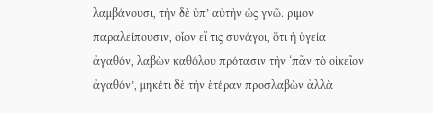λαμβάνουσι, τὴν δὲ ὑπ’ αὐτὴν ὡς γνῶ. ριμον παραλείπουσιν, οἷον εἴ τις συνάγοι, ὅτι ἡ ὑγεία ἀγαθόν, λαβὼν καθόλου πρότασιν τὴν ‘πᾶν τὸ οἰκεῖον ἀγαθόν’, μηκέτι δὲ τὴν ἑτέραν προσλαβὼν ἀλλὰ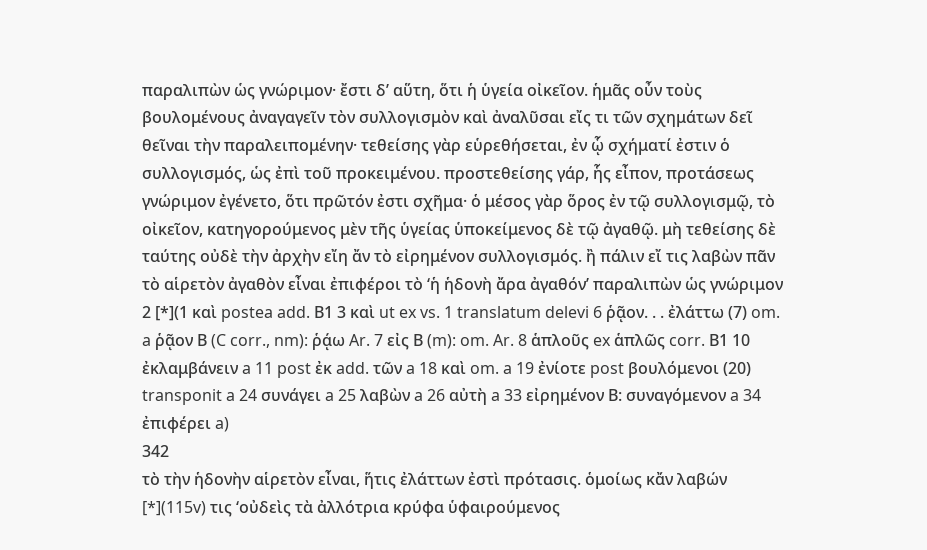παραλιπὼν ὡς γνώριμον· ἔστι δ’ αὕτη, ὅτι ἡ ὑγεία οἰκεῖον. ἡμᾶς οὖν τοὺς βουλομένους ἀναγαγεῖν τὸν συλλογισμὸν καὶ ἀναλῦσαι εἴς τι τῶν σχημάτων δεῖ θεῖναι τὴν παραλειπομένην· τεθείσης γὰρ εὑρεθήσεται, ἐν ᾧ σχήματί ἐστιν ὁ συλλογισμός, ὡς ἐπὶ τοῦ προκειμένου. προστεθείσης γάρ, ἧς εἶπον, προτάσεως γνώριμον ἐγένετο, ὅτι πρῶτόν ἐστι σχῆμα· ὁ μέσος γὰρ ὅρος ἐν τῷ συλλογισμῷ, τὸ οἰκεῖον, κατηγορούμενος μὲν τῆς ὑγείας ὑποκείμενος δὲ τῷ ἀγαθῷ. μὴ τεθείσης δὲ ταύτης οὐδὲ τὴν ἀρχὴν εἴη ἄν τὸ εἰρημένον συλλογισμός. ἢ πάλιν εἴ τις λαβὼν πᾶν τὸ αἱρετὸν ἀγαθὸν εἶναι ἐπιφέροι τὸ ‘ἡ ἡδονὴ ἄρα ἀγαθόν’ παραλιπὼν ὡς γνώριμον 2 [*](1 καὶ postea add. Β1 3 καὶ ut ex vs. 1 translatum delevi 6 ῥᾷον. . . ἐλάττω (7) om. a ῥᾷον Β (C corr., nm): ῥᾴω Ar. 7 εἰς Β (m): om. Ar. 8 ἁπλοῦς ex ἁπλῶς corr. Β1 10 ἐκλαμβάνειν a 11 post ἐκ add. τῶν a 18 καὶ om. a 19 ἐνίοτε post βουλόμενοι (20) transponit a 24 συνάγει a 25 λαβὼν a 26 αὐτὴ a 33 εἰρημένον Β: συναγόμενον a 34 ἐπιφέρει a)
342
τὸ τὴν ἡδονὴν αἱρετὸν εἶναι, ἥτις ἐλάττων ἐστὶ πρότασις. ὁμοίως κἄν λαβών
[*](115v) τις ‘οὐδεὶς τὰ ἀλλότρια κρύφα ὑφαιρούμενος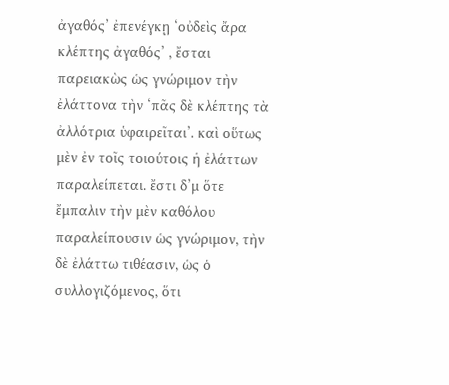ἀγαθός’ ἐπενέγκῃ ‘οὐδεὶς ἄρα κλέπτης ἀγαθός’ , ἔσται παρειακὼς ὡς γνώριμον τὴν ἐλάττονα τὴν ‘πᾶς δὲ κλέπτης τὰ ἀλλότρια ὑφαιρεῖται’. καὶ οὕτως μὲν ἐν τοῖς τοιούτοις ἡ ἐλάττων παραλείπεται. ἔστι δ’μ ὅτε ἔμπαλιν τὴν μὲν καθόλου παραλείπουσιν ὡς γνώριμον, τὴν δὲ ἐλάττω τιθέασιν, ὡς ὁ συλλογιζόμενος, ὅτι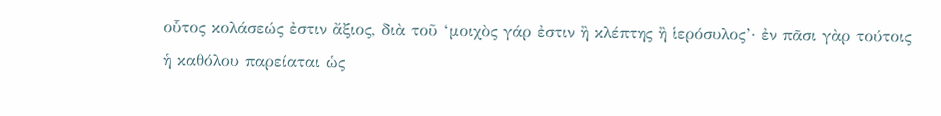οὗτος κολάσεώς ἐστιν ἄξιος, διὰ τοῦ ‘μοιχὸς γάρ ἐστιν ἢ κλέπτης ἢ ἱερόσυλος’· ἐν πᾶσι γὰρ τούτοις ἡ καθόλου παρείαται ὡς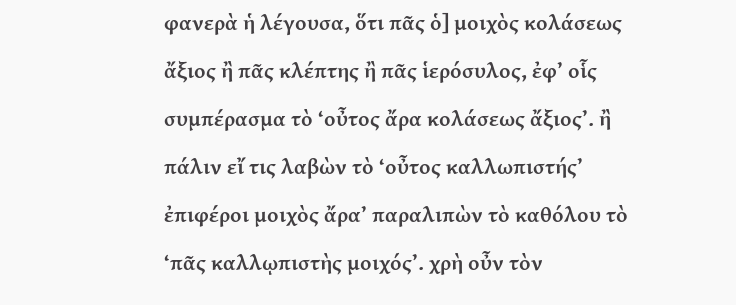φανερὰ ἡ λέγουσα, ὅτι πᾶς ὁ] μοιχὸς κολάσεως ἄξιος ἢ πᾶς κλέπτης ἢ πᾶς ἱερόσυλος, ἐφ’ οἷς συμπέρασμα τὸ ‘οὖτος ἄρα κολάσεως ἄξιος’. ἢ πάλιν εἴ τις λαβὼν τὸ ‘οὖτος καλλωπιστής’ ἐπιφέροι μοιχὸς ἄρα’ παραλιπὼν τὸ καθόλου τὸ ‘πᾶς καλλῳπιστὴς μοιχός’. χρὴ οὖν τὸν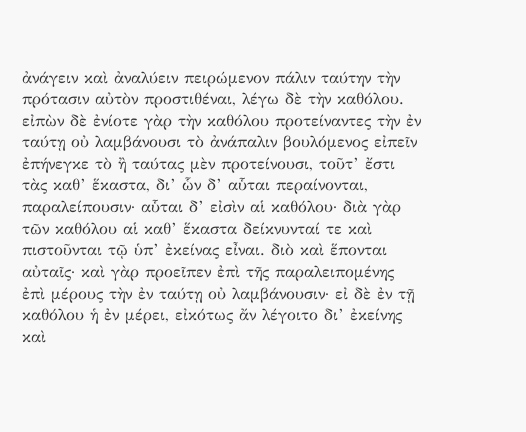ἀνάγειν καὶ ἀναλύειν πειρώμενον πάλιν ταύτην τὴν πρότασιν αὐτὸν προστιθέναι, λέγω δὲ τὴν καθόλου. εἰπὼν δὲ ἐνίοτε γὰρ τὴν καθόλου προτείναντες τὴν ἐν ταύτῃ οὐ λαμβάνουσι τὸ ἀνάπαλιν βουλόμενος εἰπεῖν ἐπήνεγκε τὸ ἢ ταύτας μὲν προτείνουσι, τοῦτ’ ἔστι τὰς καθ’ ἕκαστα, δι’ ὧν δ’ αὗται περαίνονται, παραλείπουσιν· αὗται δ’ εἰσὶν αἱ καθόλου· διὰ γὰρ τῶν καθόλου αἱ καθ’ ἕκαστα δείκνυνταί τε καὶ πιστοῦνται τῷ ὑπ’ ἐκείνας εἶναι. διὸ καὶ ἕπονται αὐταῖς· καὶ γὰρ προεῖπεν ἐπὶ τῆς παραλειπομένης ἐπὶ μέρους τὴν ἐν ταύτῃ οὐ λαμβάνουσιν· εἰ δὲ ἐν τῇ καθόλου ἡ ἐν μέρει, εἰκότως ἄν λέγοιτο δι’ ἐκείνης καὶ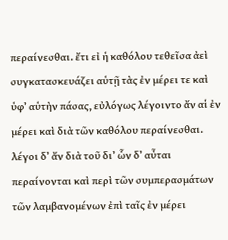περαίνεσθαι. ἔτι εἰ ἡ καθόλου τεθεῖσα ἀεὶ συγκατασκευάζει αὑτῇ τὰς ἐν μέρει τε καὶ ὑφ’ αὑτὴν πάσας, εὐλόγως λέγοιντο ἄν αἱ ἐν μέρει καὶ διὰ τῶν καθόλου περαίνεσθαι. λέγοι δ’ ἄν διὰ τοῦ δι’ ὧν δ’ αὖται περαίνονται καὶ περὶ τῶν συμπερασμάτων τῶν λαμβανομένων ἐπὶ ταῖς ἐν μέρει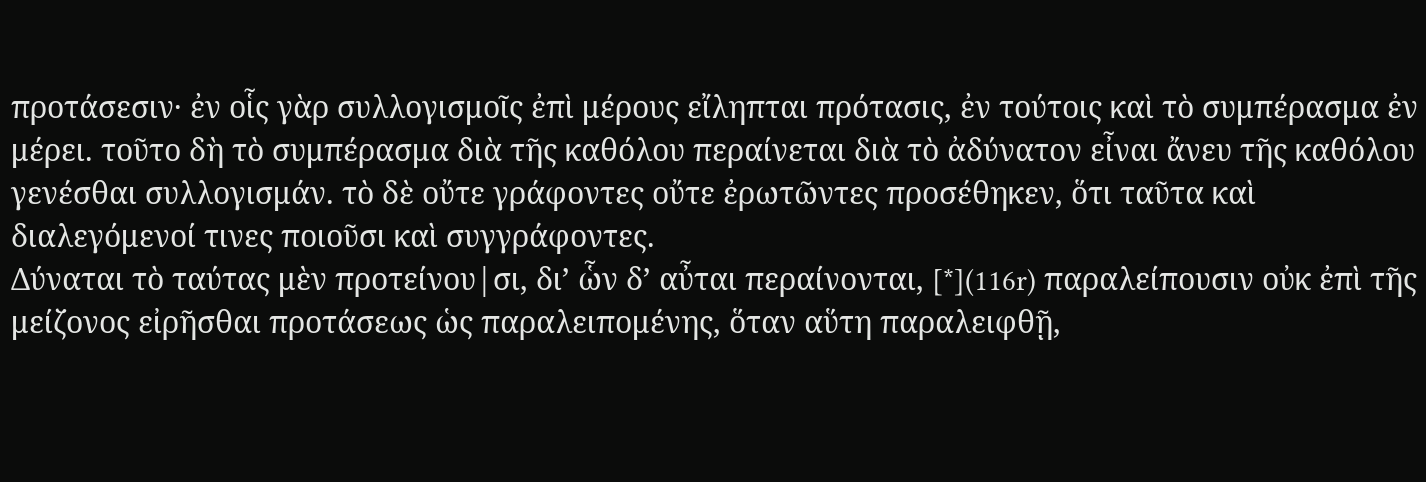προτάσεσιν· ἐν οἷς γὰρ συλλογισμοῖς ἐπὶ μέρους εἴληπται πρότασις, ἐν τούτοις καὶ τὸ συμπέρασμα ἐν μέρει. τοῦτο δὴ τὸ συμπέρασμα διὰ τῆς καθόλου περαίνεται διὰ τὸ ἀδύνατον εἶναι ἄνευ τῆς καθόλου γενέσθαι συλλογισμάν. τὸ δὲ οὔτε γράφοντες οὔτε ἐρωτῶντες προσέθηκεν, ὅτι ταῦτα καὶ διαλεγόμενοί τινες ποιοῦσι καὶ συγγράφοντες.
Δύναται τὸ ταύτας μὲν προτείνου|σι, δι’ ὧν δ’ αὖται περαίνονται, [*](116r) παραλείπουσιν οὐκ ἐπὶ τῆς μείζονος εἰρῆσθαι προτάσεως ὡς παραλειπομένης, ὅταν αὕτη παραλειφθῇ,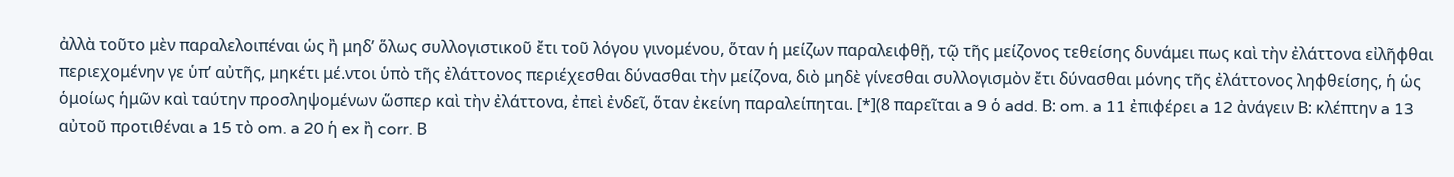ἀλλὰ τοῦτο μὲν παραλελοιπέναι ὡς ἢ μηδ’ ὅλως συλλογιστικοῦ ἔτι τοῦ λόγου γινομένου, ὅταν ἡ μείζων παραλειφθῇ, τῷ τῆς μείζονος τεθείσης δυνάμει πως καὶ τὴν ἐλάττονα εἰλῆφθαι περιεχομένην γε ὑπ’ αὐτῆς, μηκέτι μέ.ντοι ὑπὸ τῆς ἐλάττονος περιέχεσθαι δύνασθαι τὴν μείζονα, διὸ μηδὲ γίνεσθαι συλλογισμὸν ἔτι δύνασθαι μόνης τῆς ἐλάττονος ληφθείσης, ἡ ὡς ὁμοίως ἡμῶν καὶ ταύτην προσληψομένων ὥσπερ καὶ τὴν ἐλάττονα, ἐπεὶ ἐνδεῖ, ὅταν ἐκείνη παραλείπηται. [*](8 παρεῖται a 9 ὁ add. Β: om. a 11 ἐπιφέρει a 12 ἀνάγειν Β: κλέπτην a 13 αὐτοῦ προτιθέναι a 15 τὸ om. a 20 ἡ ex ἢ corr. Β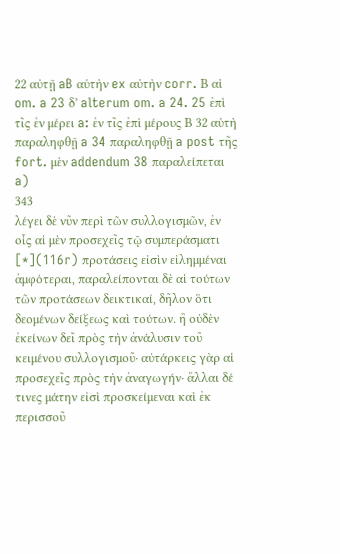22 αὐτῇ aB αὑτὴν ex αὐτὴν corr. Β αἱ om. a 23 δ’ alterum om. a 24. 25 ἐπὶ τῖς ἐν μέρει a: ἐν τῖς ἐπὶ μέρους Β 32 αὑτὴ παραληφθῇ a 34 παραληφθῇ a post τῆς fort. μὲν addendum 38 παραλείπεται a)
343
λέγει δὲ νῦν περὶ τῶν συλλογισμῶν, ἐν οἷς αἱ μὲν προσεχεῖς τῷ συμπεράσματι
[*](116r) προτάσεις εἰσὶν εἰλημμέναι ἀμφότεραι, παραλείπονται δὲ αἱ τούτων τῶν προτάσεων δεικτικαί, δῆλον ὅτι δεομένων δείξεως καὶ τούτων. ἢ οὐδὲν ἐκείνων δεῖ πρὸς τὴν ἀνάλυσιν τοῦ κειμένου συλλογισμοῦ· αὐτάρκεις γὰρ αἱ προσεχεῖς πρὸς τὴν ἀναγωγήν· ἄλλαι δέ τινες μάτην εἰσὶ προσκείμεναι καὶ ἐκ περισσοῦ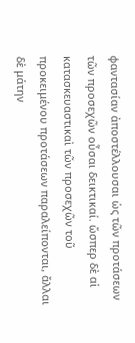φαντασίαν ἀποστέλλουσαι ὡς τῶν προτάσεων τῶν προσεχῶν οὖσαι δεικτικαί. ὥσπερ δὲ αἱ κατασκευαστικαὶ τῶν προσεχῶν τοῦ προκειμένου προτάσεων παραλείπονται, ἄλλαι δὲ μάτην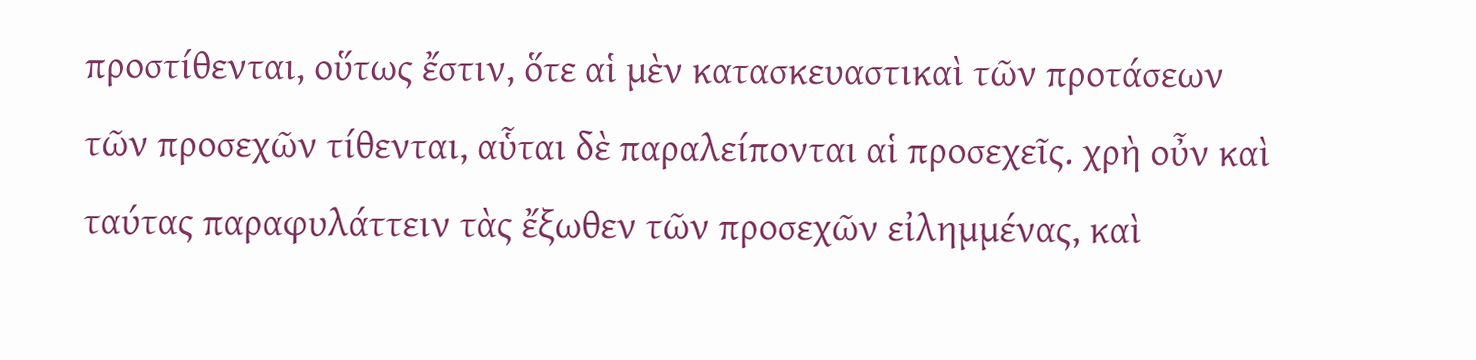προστίθενται, οὕτως ἔστιν, ὅτε αἱ μὲν κατασκευαστικαὶ τῶν προτάσεων τῶν προσεχῶν τίθενται, αὗται δὲ παραλείπονται αἱ προσεχεῖς. χρὴ οὖν καὶ ταύτας παραφυλάττειν τὰς ἔξωθεν τῶν προσεχῶν εἰλημμένας, καὶ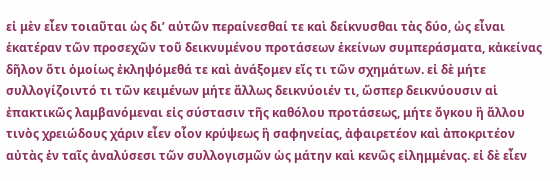εἰ μὲν εἶεν τοιαῦται ὡς δι’ αὐτῶν περαίνεσθαί τε καὶ δείκνυσθαι τὰς δύο, ὡς εἶναι ἑκατέραν τῶν προσεχῶν τοῦ δεικνυμένου προτάσεων ἐκείνων συμπεράσματα, κἀκείνας δῆλον ὅτι ὁμοίως ἐκληψόμεθά τε καὶ ἀνάξομεν εἴς τι τῶν σχημάτων. εἰ δὲ μήτε συλλογίζοιντό τι τῶν κειμένων μήτε ἄλλως δεικνύοιέν τι, ὥσπερ δεικνύουσιν αἱ ἐπακτικῶς λαμβανόμεναι εἰς σύστασιν τῆς καθόλου προτάσεως, μήτε ὄγκου ἢ ἄλλου τινὸς χρειώδους χάριν εἶεν οἷον κρύψεως ἢ σαφηνείας, ἀφαιρετέον καὶ ἀποκριτέον αὐτὰς ἐν ταῖς ἀναλύσεσι τῶν συλλογισμῶν ὡς μάτην καὶ κενῶς εἰλημμένας. εἰ δὲ εἶεν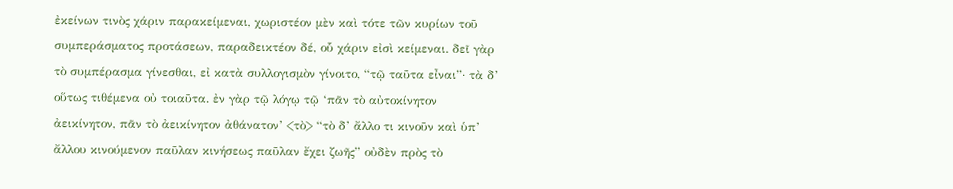ἐκείνων τινὸς χάριν παρακείμεναι, χωριστέον μὲν καὶ τότε τῶν κυρίων τοῦ συμπεράσματος προτάσεων, παραδεικτέον δέ, οὗ χάριν εἰσὶ κείμεναι. δεῖ γὰρ τὸ συμπέρασμα γίνεσθαι, εἰ κατὰ συλλογισμὸν γίνοιτο, “τῷ ταῦτα εἶναι”· τὰ δ’ οὕτως τιθέμενα οὐ τοιαῦτα. ἐν γὰρ τῷ λόγῳ τῷ ‘πᾶν τὸ αὐτοκίνητον ἀεικίνητον, πᾶν τὸ ἀεικίνητον ἀθάνατον’ <τὸ> “τὸ δ’ ἄλλο τι κινοῦν καὶ ὑπ’ ἄλλου κινούμενον παῦλαν κινήσεως παῦλαν ἔχει ζωῆς” οὐδὲν πρὸς τὸ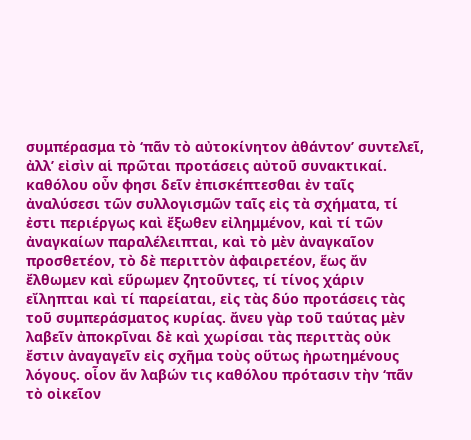συμπέρασμα τὸ ‘πᾶν τὸ αὐτοκίνητον ἀθάντον’ συντελεῖ, ἀλλ’ εἰσὶν αἱ πρῶται προτάσεις αὐτοῦ συνακτικαί. καθόλου οὖν φησι δεῖν ἐπισκέπτεσθαι ἐν ταῖς ἀναλύσεσι τῶν συλλογισμῶν ταῖς εἰς τὰ σχήματα, τί ἐστι περιέργως καὶ ἔξωθεν εἰλημμένον, καὶ τί τῶν ἀναγκαίων παραλέλειπται, καὶ τὸ μὲν ἀναγκαῖον προσθετέον, τὸ δὲ περιττὸν ἀφαιρετέον, ἕως ἄν ἔλθωμεν καὶ εὕρωμεν ζητοῦντες, τί τίνος χάριν εἴληπται καὶ τί παρείαται, εἰς τὰς δύο προτάσεις τὰς τοῦ συμπεράσματος κυρίας. ἄνευ γὰρ τοῦ ταύτας μὲν λαβεῖν ἀποκρῖναι δὲ καὶ χωρίσαι τὰς περιττὰς οὐκ ἔστιν ἀναγαγεῖν εἰς σχῆμα τοὺς οὕτως ἠρωτημένους λόγους. οἷον ἄν λαβών τις καθόλου πρότασιν τὴν ‘πᾶν τὸ οἰκεῖον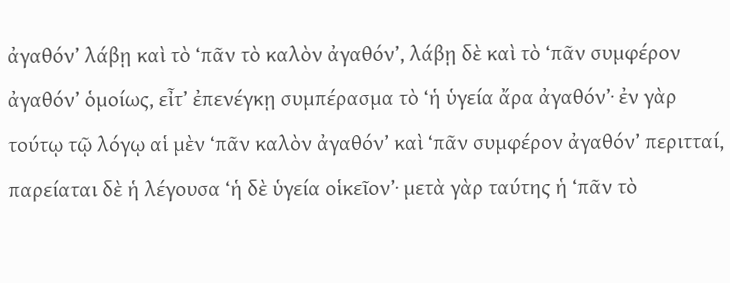ἀγαθόν’ λάβῃ καὶ τὸ ‘πᾶν τὸ καλὸν ἀγαθόν’, λάβῃ δὲ καὶ τὸ ‘πᾶν συμφέρον ἀγαθόν’ ὁμοίως, εἶτ’ ἐπενέγκῃ συμπέρασμα τὸ ‘ἡ ὑγεία ἄρα ἀγαθόν’· ἐν γὰρ τούτῳ τῷ λόγῳ αἱ μὲν ‘πᾶν καλὸν ἀγαθόν’ καὶ ‘πᾶν συμφέρον ἀγαθόν’ περιτταί, παρείαται δὲ ἡ λέγουσα ‘ἡ δὲ ὑγεία οἱκεῖον’· μετὰ γὰρ ταύτης ἡ ‘πᾶν τὸ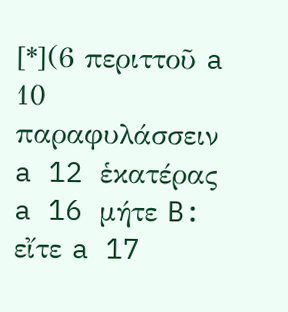[*](6 περιττοῦ a 10 παραφυλάσσειν a 12 ἑκατέρας a 16 μήτε B: εἴτε a 17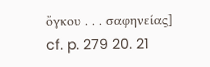ὄγκου . . . σαφηνείας] cf. p. 279 20. 21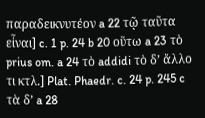παραδεικνυτέον a 22 τῷ ταῦτα εἶναι] c. 1 p. 24 b 20 οὕτω a 23 τὸ prius om. a 24 τὸ addidi τὸ δ’ ἄλλο τι κτλ.] Plat. Phaedr. c. 24 p. 245 c τὰ δ’ a 28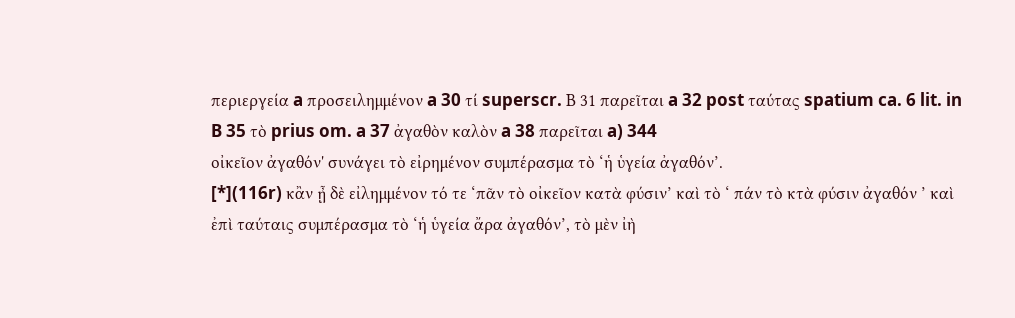περιεργεία a προσειλημμένον a 30 τί superscr. Β 31 παρεῖται a 32 post ταύτας spatium ca. 6 lit. in B 35 τὸ prius om. a 37 ἀγαθὸν καλὸν a 38 παρεῖται a) 344
οἰκεῖον ἀγαθόν' συνάγει τὸ εἰρημένον συμπέρασμα τὸ ‘ἡ ὑγεία ἀγαθόν’.
[*](116r) κἂν ᾖ δὲ εἰλημμένον τό τε ‘πᾶν τὸ οἰκεῖον κατὰ φύσιν’ καὶ τὸ ‘ πάν τὸ κτὰ φύσιν ἀγαθόν ’ καὶ ἐπὶ ταύταις συμπέρασμα τὸ ‘ἡ ὑγεία ἄρα ἀγαθόν’, τὸ μὲν ἰὴ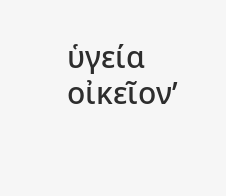ὑγεία οἰκεῖον’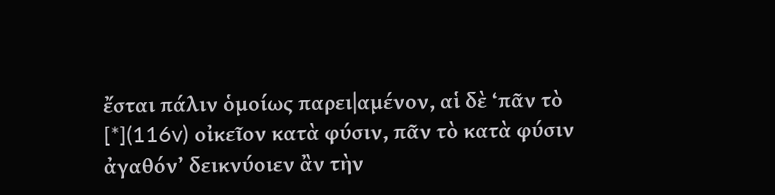ἔσται πάλιν ὁμοίως παρει|αμένον, αἱ δὲ ‘πᾶν τὸ
[*](116v) οἰκεῖον κατὰ φύσιν, πᾶν τὸ κατὰ φύσιν ἀγαθόν’ δεικνύοιεν ἂν τὴν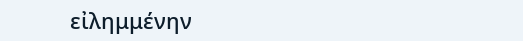εἰλημμένην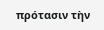πρότασιν τὴν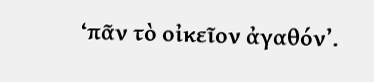‘πᾶν τὸ οἰκεῖον ἀγαθόν’.